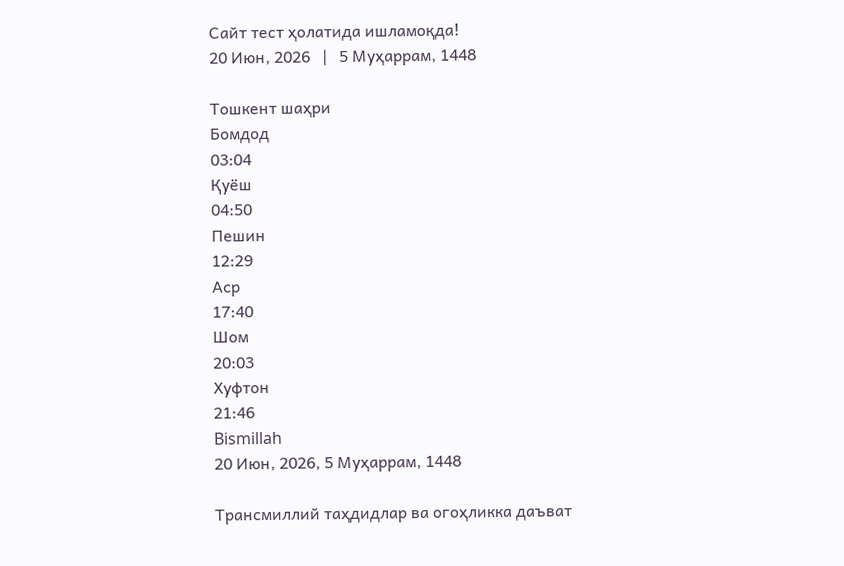Сайт тест ҳолатида ишламоқда!
20 Июн, 2026   |   5 Муҳаррам, 1448

Тошкент шаҳри
Бомдод
03:04
Қуёш
04:50
Пешин
12:29
Аср
17:40
Шом
20:03
Хуфтон
21:46
Bismillah
20 Июн, 2026, 5 Муҳаррам, 1448

Трансмиллий таҳдидлар ва огоҳликка даъват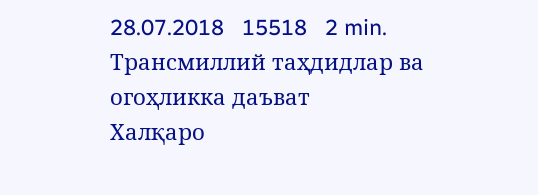28.07.2018   15518   2 min.
Трансмиллий таҳдидлар ва огоҳликка даъват
Халқаро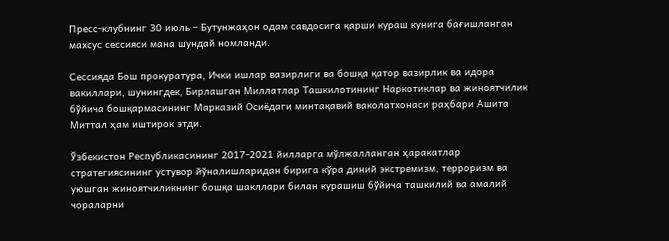Пресс-клубнинг 30 июль – Бутунжаҳон одам савдосига қарши кураш кунига бағишланган махсус сессияси мана шундай номланди.

Сессияда Бош прокуратура, Ички ишлар вазирлиги ва бошқа қатор вазирлик ва идора вакиллари, шунингдек, Бирлашган Миллатлар Ташкилотининг Наркотиклар ва жиноятчилик бўйича бошқармасининг Марказий Осиёдаги минтақавий ваколатхонаси раҳбари Ашита Миттал ҳам иштирок этди.

Ўзбекистон Республикасининг 2017-2021 йилларга мўлжалланган ҳаракатлар стратегиясининг устувор йўналишларидан бирига кўра диний экстремизм, терроризм ва уюшган жиноятчиликнинг бошқа шакллари билан курашиш бўйича ташкилий ва амалий чораларни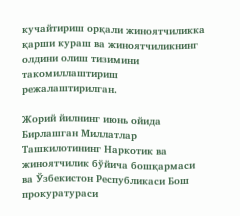кучайтириш орқали жиноятчиликка қарши кураш ва жиноятчиликнинг олдини олиш тизимини такомиллаштириш режалаштирилган.

Жорий йилнинг июнь ойида Бирлашган Миллатлар Ташкилотининг Наркотик ва жиноятчилик бўйича бошқармаси ва Ўзбекистон Республикаси Бош прокуратураси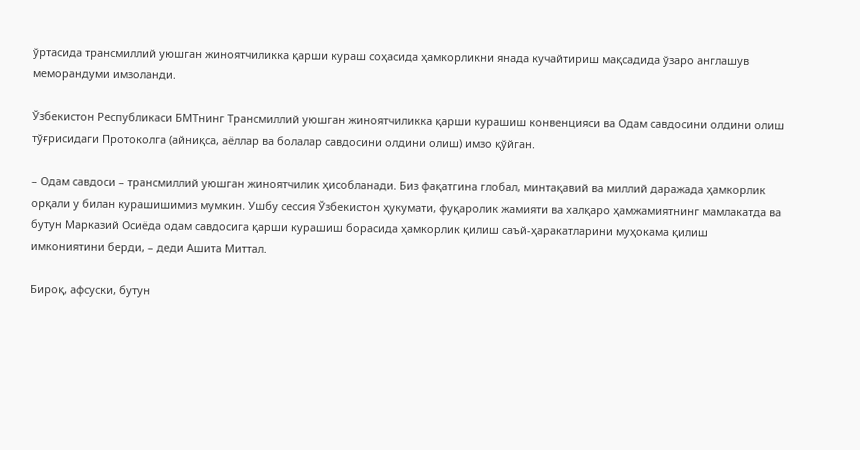ўртасида трансмиллий уюшган жиноятчиликка қарши кураш соҳасида ҳамкорликни янада кучайтириш мақсадида ўзаро англашув меморандуми имзоланди.

Ўзбекистон Республикаси БМТнинг Трансмиллий уюшган жиноятчиликка қарши курашиш конвенцияси ва Одам савдосини олдини олиш тўғрисидаги Протоколга (айниқса, аёллар ва болалар савдосини олдини олиш) имзо қўйган.

– Одам савдоси – трансмиллий уюшган жиноятчилик ҳисобланади. Биз фақатгина глобал, минтақавий ва миллий даражада ҳамкорлик орқали у билан курашишимиз мумкин. Ушбу сессия Ўзбекистон ҳукумати, фуқаролик жамияти ва халқаро ҳамжамиятнинг мамлакатда ва бутун Марказий Осиёда одам савдосига қарши курашиш борасида ҳамкорлик қилиш саъй-ҳаракатларини муҳокама қилиш имкониятини берди, – деди Ашита Миттал.

Бироқ, афсуски, бутун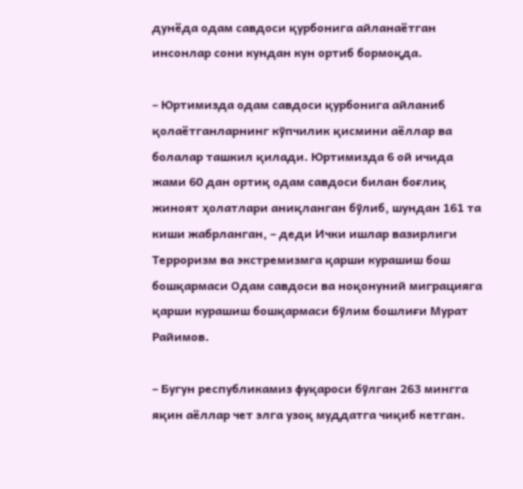дунёда одам савдоси қурбонига айланаётган инсонлар сони кундан кун ортиб бормоқда.

– Юртимизда одам савдоси қурбонига айланиб қолаётганларнинг кўпчилик қисмини аёллар ва болалар ташкил қилади. Юртимизда 6 ой ичида жами 60 дан ортиқ одам савдоси билан боғлиқ жиноят ҳолатлари аниқланган бўлиб, шундан 161 та киши жабрланган, – деди Ички ишлар вазирлиги Терроризм ва экстремизмга қарши курашиш бош бошқармаси Одам савдоси ва ноқонуний миграцияга қарши курашиш бошқармаси бўлим бошлиғи Мурат Райимов.

– Бугун республикамиз фуқароси бўлган 263 мингга яқин аёллар чет элга узоқ муддатга чиқиб кетган.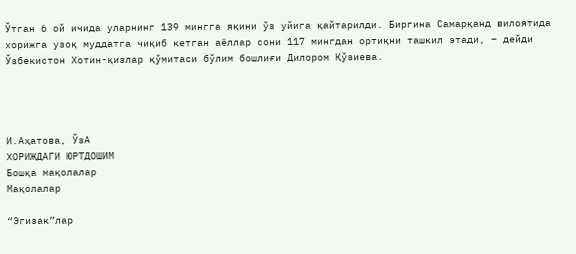Ўтган 6 ой ичида уларнинг 139 мингга яқини ўз уйига қайтарилди. Биргина Самарқанд вилоятида хорижга узоқ муддатга чиқиб кетган аёллар сони 117 мингдан ортиқни ташкил этади, – дейди Ўзбекистон Хотин-қизлар қўмитаси бўлим бошлиғи Дилором Қўзиева.




И.Аҳатова, ЎзА
ХОРИЖДАГИ ЮРТДОШИМ
Бошқа мақолалар
Мақолалар

“Эгизак”лар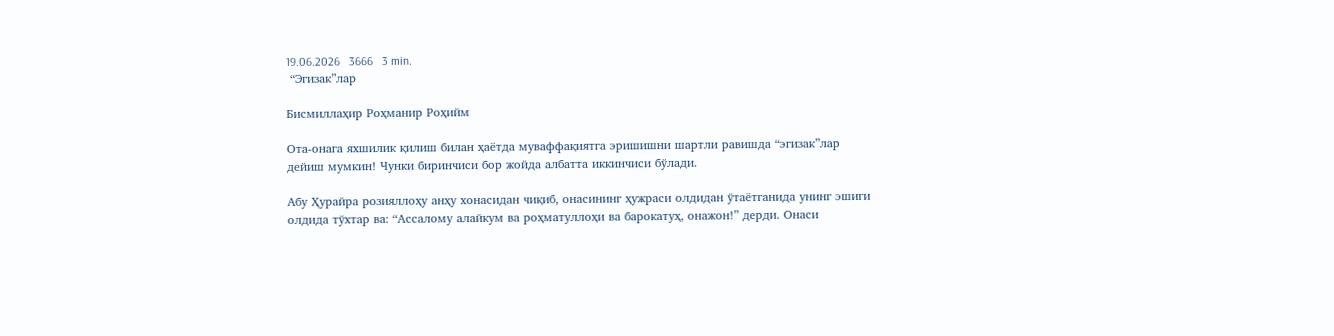19.06.2026   3666   3 min.
 “Эгизак”лар

Бисмиллаҳир Роҳманир Роҳийм

Ота-онага яхшилик қилиш билан ҳаётда муваффақиятга эришишни шартли равишда “эгизак”лар дейиш мумкин! Чунки биринчиси бор жойда албатта иккинчиси бўлади.

Абу Ҳурайра розияллоҳу анҳу хонасидан чиқиб, онасининг ҳужраси олдидан ўтаётганида унинг эшиги олдида тўхтар ва: “Ассалому алайкум ва роҳматуллоҳи ва барокатуҳ, онажон!” дерди. Онаси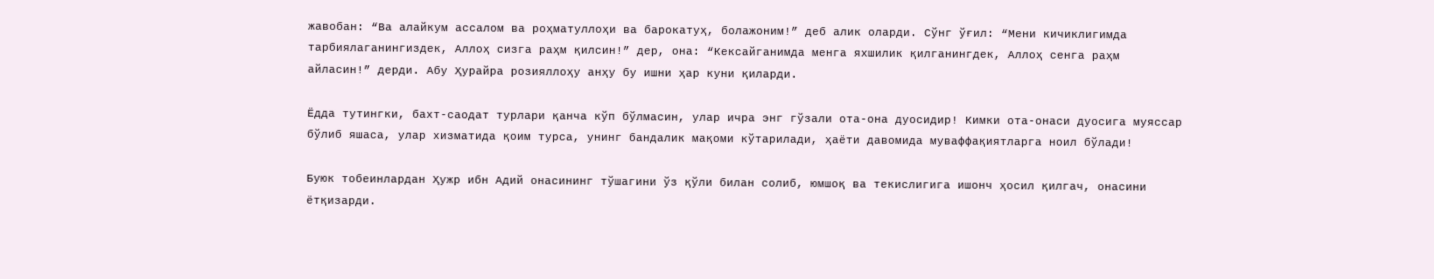жавобан: “Ва алайкум ассалом ва роҳматуллоҳи ва барокатуҳ, болажоним!” деб алик оларди. Сўнг ўғил: “Мени кичиклигимда тарбиялаганингиздек, Аллоҳ сизга раҳм қилсин!” дер, она: “Кексайганимда менга яхшилик қилганингдек, Аллоҳ сенга раҳм айласин!” дерди. Абу Ҳурайра розияллоҳу анҳу бу ишни ҳар куни қиларди.

Ёдда тутингки, бахт-саодат турлари қанча кўп бўлмасин, улар ичра энг гўзали ота-она дуосидир! Кимки ота-онаси дуосига муяссар бўлиб яшаса, улар хизматида қоим турса, унинг бандалик мақоми кўтарилади, ҳаёти давомида муваффақиятларга ноил бўлади!

Буюк тобеинлардан Ҳужр ибн Адий онасининг тўшагини ўз қўли билан солиб, юмшоқ ва текислигига ишонч ҳосил қилгач, онасини ётқизарди.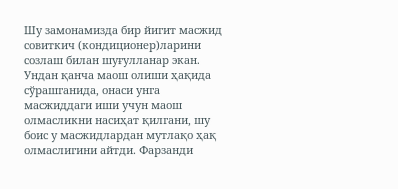Шу замонамизда бир йигит масжид совиткич (кондиционер)ларини созлаш билан шуғулланар экан. Ундан қанча маош олиши ҳақида сўрашганида, онаси унга масжиддаги иши учун маош олмасликни насиҳат қилгани, шу боис у масжидлардан мутлақо ҳақ олмаслигини айтди. Фарзанди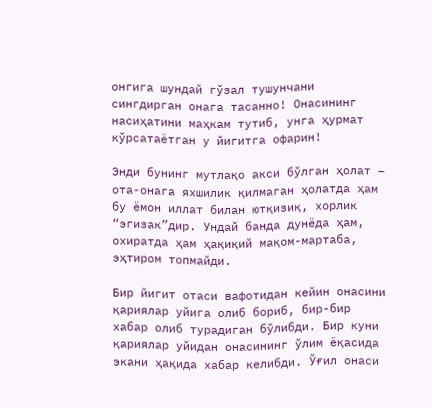онгига шундай гўзал тушунчани сингдирган онага тасанно! Онасининг насиҳатини маҳкам тутиб, унга ҳурмат кўрсатаётган у йигитга офарин!

Энди бунинг мутлақо акси бўлган ҳолат – ота-онага яхшилик қилмаган ҳолатда ҳам бу ёмон иллат билан ютқизиқ, хорлик “эгизак”дир. Ундай банда дунёда ҳам, охиратда ҳам ҳақиқий мақом-мартаба, эҳтиром топмайди.

Бир йигит отаси вафотидан кейин онасини қариялар уйига олиб бориб, бир-бир хабар олиб турадиган бўлибди. Бир куни қариялар уйидан онасининг ўлим ёқасида экани ҳақида хабар келибди. Ўғил онаси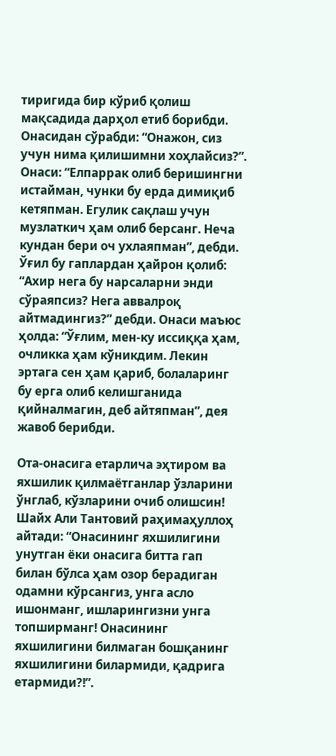тиригида бир кўриб қолиш мақсадида дарҳол етиб борибди. Онасидан сўрабди: “Онажон, сиз учун нима қилишимни хоҳлайсиз?”. Онаси: “Елпаррак олиб беришингни истайман, чунки бу ерда димиқиб кетяпман. Егулик сақлаш учун музлаткич ҳам олиб берсанг. Неча кундан бери оч ухлаяпман”, дебди. Ўғил бу гаплардан ҳайрон қолиб: “Ахир нега бу нарсаларни энди сўраяпсиз? Нега аввалроқ айтмадингиз?” дебди. Онаси маъюс ҳолда: “Ўғлим, мен-ку иссиққа ҳам, очликка ҳам кўникдим. Лекин эртага сен ҳам қариб, болаларинг бу ерга олиб келишганида қийналмагин, деб айтяпман”, дея жавоб берибди.

Ота-онасига етарлича эҳтиром ва яхшилик қилмаётганлар ўзларини ўнглаб, кўзларини очиб олишсин! Шайх Али Тантовий раҳимаҳуллоҳ айтади: “Онасининг яхшилигини унутган ёки онасига битта гап билан бўлса ҳам озор берадиган одамни кўрсангиз, унга асло ишонманг, ишларингизни унга топширманг! Онасининг яхшилигини билмаган бошқанинг яхшилигини билармиди, қадрига етармиди?!”.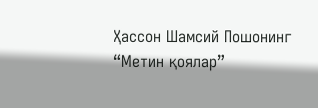Ҳассон Шамсий Пошонинг “Метин қоялар”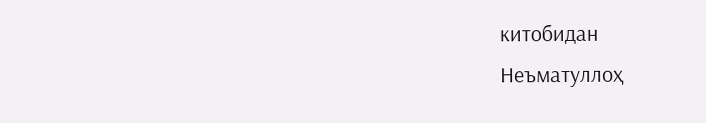китобидан
Неъматуллоҳ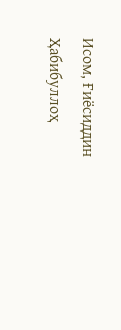Исом, Ғиёсиддин Ҳабибуллоҳ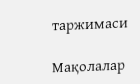таржимаси

Мақолалар